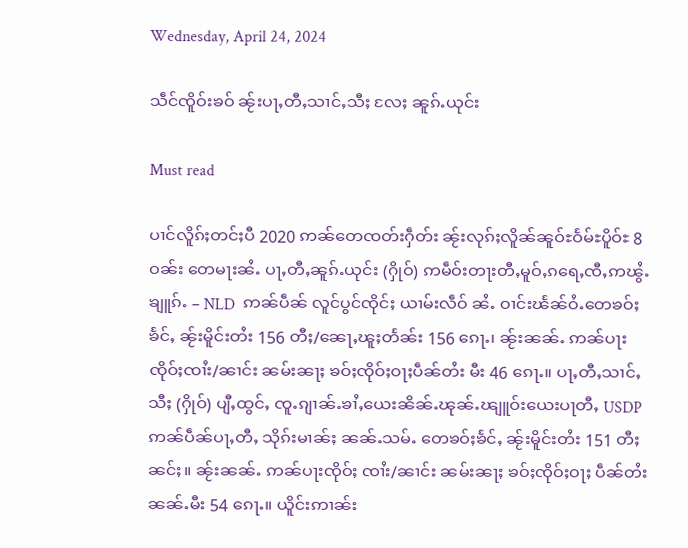Wednesday, April 24, 2024

သဵင်ၸိူဝ်းၶဝ် ၼႂ်းပႃႇတီႇသၢင်ႇသီႈ လႄႈ ၼူၵ်ႉယုင်း

Must read

ပၢင်လိူၵ်ႈတင်ႈပီ 2020 ဢၼ်တေၸတ်းႁဵတ်း ၼႂ်းလုၵ်ႈလိူၼ်ၼူဝ်ႊဝႅမ်ႊပိူဝ်ႊ 8 ဝၼ်း တေမႃးၼႆႉ ပႃႇတီႇၼူၵ်ႉယုင်း (ႁိုဝ်) ဢမဵဝ်းတႃးတီႇမူဝ်ႇၵရေႇၸီႇဢၽွႆႉၶျူၵ်ႉ – NLD  ဢၼ်ပဵၼ် လူင်ပွင်ၸိုင်ႈ ယၢမ်းလဵဝ် ၼႆႉ ဝၢင်းၽႅၼ်ဝႆႉတေၶဝ်ႈၶႅင်ႇ ၼႂ်းမိူင်းတႆး 156 တီႈ/ၼေႃႇၽူႈတႅၼ်း 156 ၵေႃႉ၊ ၼႂ်းၼၼ်ႉ ဢၼ်ပႃးၸိုဝ်ႈၸၢႆး/ၼၢင်း ၼမ်းၼႃႈ ၶဝ်ႈၸိုဝ်ႈဝႃႈပဵၼ်တႆး မီး 46 ၵေႃႉ။ ပႃႇတီႇသၢင်ႇသီႈ (ႁိုဝ်) ပျီႇထွင်ႇ ၸူႉၵျၢၼ်ႉၶၢႆႇယေးၼိၼ်ႉၽုၼ်ႉၽျူဝ်းယေးပႃတီႇ USDP ဢၼ်ပဵၼ်ပႃႇတီႇ သိုၵ်းမၢၼ်ႈ ၼၼ်ႉသမ်ႉ တေၶဝ်ႈၶႅင်ႇ ၼႂ်းမိူင်းတႆး 151 တီႈၼင်ႈ။ ၼႂ်းၼၼ်ႉ ဢၼ်ပႃးၸိုဝ်ႈ ၸၢႆး/ၼၢင်း ၼမ်းၼႃႈ ၶဝ်ႈၸိုဝ်ႈဝႃႈ ပဵၼ်တႆး ၼၼ်ႉမီး 54 ၵေႃႉ။ ယိူင်းဢၢၼ်း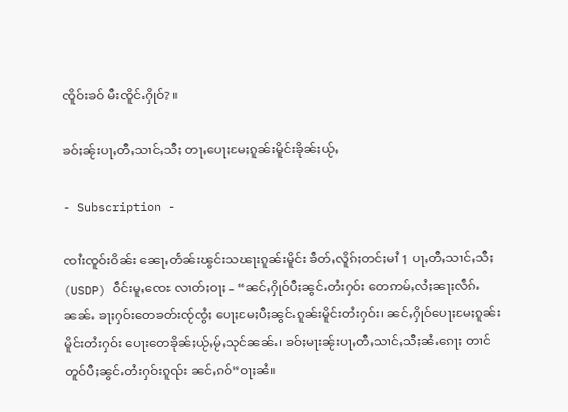ၸိူဝ်းၶဝ် မီးၸိူင်ႉႁိုဝ်? ။

ၶဝ်ႈၼႂ်းပႃႇတီႇသၢင်ႇသီႈ တႃႇပေႃႈမႄႈၵူၼ်းမိူင်းၶိုၼ်ႈယႂ်ႇ

- Subscription -

ၸၢႆးၸူဝ်းဝိၼ်း ၼေႃႇတႅၼ်းၽွင်းသၽႃးၵူၼ်းမိူင်း ၶဵတ်ႇလိူၵ်ႈတင်ႈမၢႆ 1 ပႃႇတီႇသၢင်ႇသီႈ (USDP) ဝဵင်းမူႇၸေႊ လၢတ်ႈဝႃႈ – “ၼင်ႇႁိုဝ်ပီႈၼွင်ႉတႆးႁဝ်း တေဢမ်ႇလႆႈၼႃႈလဵၵ်ႉၼၼ်ႉ ၶႃႈႁဝ်းတေၶတ်းၸႂ်ၸွႆႈ ပေႃႈမႄႈပီႈၼွင်ႉၵူၼ်းမိူင်းတႆးႁဝ်း၊ ၼင်ႇႁိုဝ်ပေႃႈမႄႈၵူၼ်းမိူင်းတႆးႁဝ်း ပေႃးတေၶိုၼ်ႈယႂ်ႇမႂ်ႇသုင်ၼၼ်ႉ၊ ၶဝ်ႈမႃးၼႂ်းပႃႇတီႇသၢင်ႇသီႈၼႆႉၵေႃႈ တၢင်တူဝ်ပီႈၼွင်ႉတႆးႁဝ်းၵူၺ်း ၼင်ႇၵဝ်”ဝႃႈၼႆ။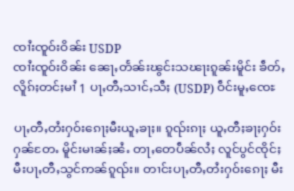ၸၢႆးၸူဝ်းဝိၼ်း USDP
ၸၢႆးၸူဝ်းဝိၼ်း ၼေႃႇတႅၼ်းၽွင်းသၽႃးၵူၼ်းမိူင်း ၶဵတ်ႇလိူၵ်ႈတင်ႈမၢႆ 1 ပႃႇတီႇသၢင်ႇသီႈ (USDP) ဝဵင်းမူႇၸေႊ

ပႃႇတီႇတႆးႁဝ်းၵေႃႈမီးယူႇၶႃႈ။ ၵူၺ်းၵႃႈ ယူႇတီႈၶႃႈႁဝ်းႁၼ်တႄႉ မိူင်းမၢၼ်ႈၼႆႉ တႃႇတေပဵၼ်လႆႈ လူင်ပွင်ၸိုင်ႈ မီးပႃႇတီႇသွင်ဢၼ်ၵူၺ်း။ တၢင်းပႃႇတီႇတႆးႁဝ်းၵေႃႈ မီး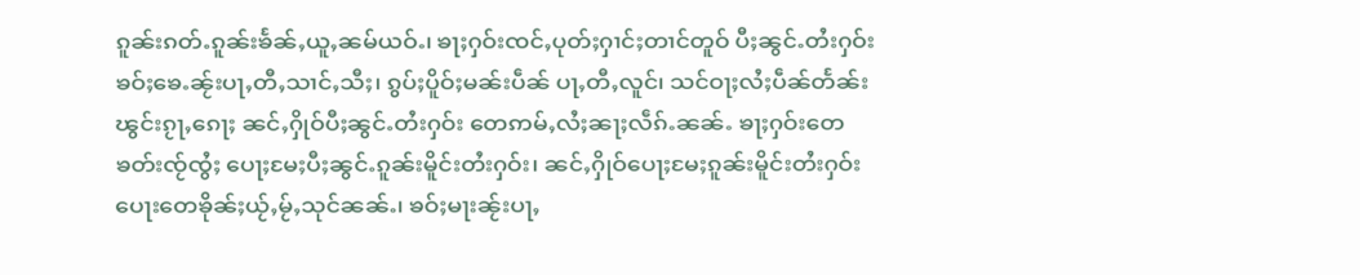ၵူၼ်းၵတ်ႉၵူၼ်းၶႅၼ်ႇယူႇၼမ်ယဝ်ႉ၊ ၶႃႈႁဝ်းၸင်ႇပုတ်ႈႁၢင်ႈတၢင်တူဝ် ပီႈၼွင်ႉတႆးႁဝ်းၶဝ်ႈၶေႉၼႂ်းပႃႇတီႇသၢင်ႇသီႈ၊ ၵွပ်ႈပိူဝ်ႈမၼ်းပဵၼ် ပႃႇတီႇလူင်၊ သင်ဝႃႈလႆႈပဵၼ်တႅၼ်းၽွင်းၵႂႃႇၵေႃႈ ၼင်ႇႁိုဝ်ပီႈၼွင်ႉတႆးႁဝ်း တေဢမ်ႇလႆႈၼႃႈလဵၵ်ႉၼၼ်ႉ ၶႃႈႁဝ်းတေၶတ်းၸႂ်ၸွႆႈ ပေႃႈမႄႈပီႈၼွင်ႉၵူၼ်းမိူင်းတႆးႁဝ်း၊ ၼင်ႇႁိုဝ်ပေႃႈမႄႈၵူၼ်းမိူင်းတႆးႁဝ်း ပေႃးတေၶိုၼ်ႈယႂ်ႇမႂ်ႇသုင်ၼၼ်ႉ၊ ၶဝ်ႈမႃးၼႂ်းပႃႇ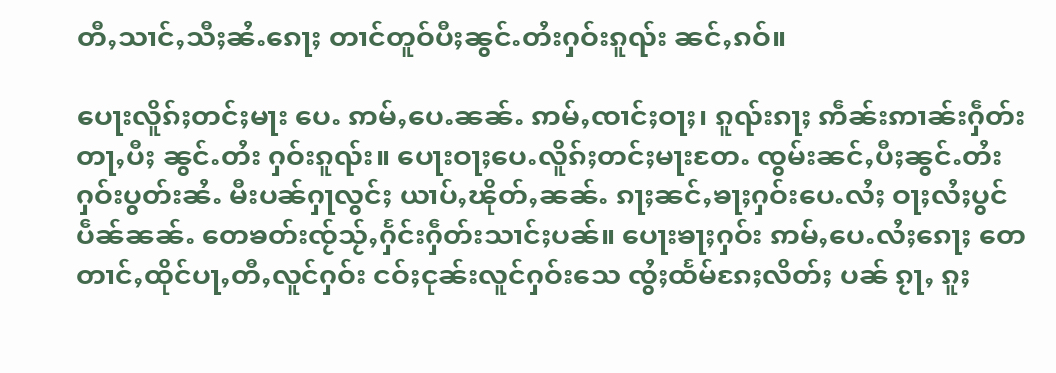တီႇသၢင်ႇသီႈၼႆႉၵေႃႈ တၢင်တူဝ်ပီႈၼွင်ႉတႆးႁဝ်းၵူၺ်း ၼင်ႇၵဝ်။

ပေႃးလိူၵ်ႈတင်ႈမႃး ပေႉ ဢမ်ႇပေႉၼၼ်ႉ ဢမ်ႇၸၢင်ႈဝႃႈ၊ ၵူၺ်းၵႃႈ ဢဵၼ်းဢၢၼ်းႁဵတ်းတႃႇပီႈ ၼွင်ႉတႆး ႁဝ်းၵူၺ်း။ ပေႃးဝႃႈပေႉလိူၵ်ႈတင်ႈမႃးတႄႉ ၸွမ်းၼင်ႇပီႈၼွင်ႉတႆးႁဝ်းပွတ်းၼႆႉ မီးပၼ်ႁႃလွင်ႈ ယၢပ်ႇၽိုတ်ႇၼၼ်ႉ ၵႃႈၼင်ႇၶႃႈႁဝ်းပေႉလႆႈ ဝႃႈလႆႈပွင်ပဵၼ်ၼၼ်ႉ တေၶတ်းၸႂ်သႂ်ႇႁႅင်းႁဵတ်းသၢင်ႈပၼ်။ ပေႃးၶႃႈႁဝ်း ဢမ်ႇပေႉလႆႈၵေႃႈ တေတၢင်ႇထိုင်ပႃႇတီႇလူင်ႁဝ်း ငဝ်ႈငုၼ်းလူင်ႁဝ်းသေ ၸွႆႈထႅမ်ၵႄႈလိတ်ႈ ပၼ် ၵႂႃႇ ၵူႈ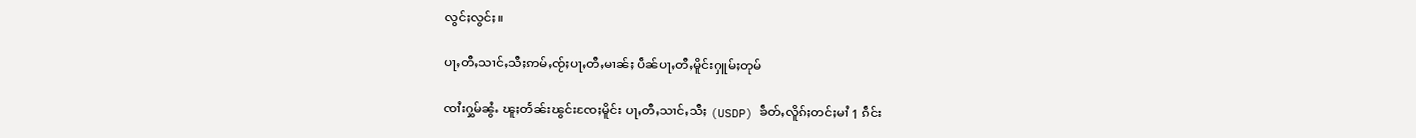လွင်ႈလွင်ႈ။

ပႃႇတီႇသၢင်ႇသီႈဢမ်ႇၸႂ်ႈပႃႇတီႇမၢၼ်ႈ ပဵၼ်ပႃႇတီႇမိူင်းႁူမ်ႈတုမ်

ၸၢႆးႁွမ်ၼွႆႉ ၽူႈတႅၼ်းၽွင်းၸႄႈမိူင်း ပႃႇတီႇသၢင်ႇသီႈ (USDP) ၶဵတ်ႇလိူၵ်ႈတင်ႈမၢႆ 1 ၵဵင်း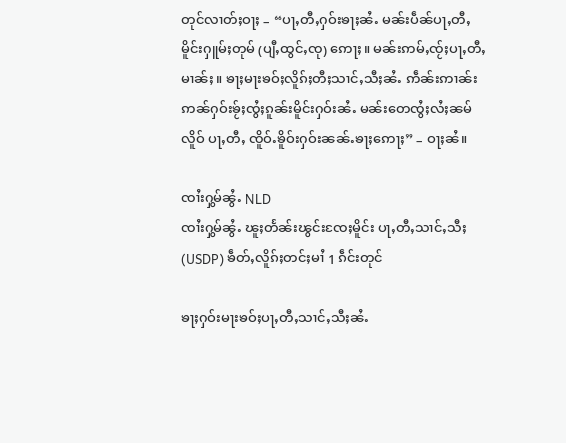တုင်လၢတ်ႈဝႃႈ – “ပႃႇတီႇႁဝ်းၶႃႈၼႆႉ မၼ်းပဵၼ်ပႃႇတီႇမိူင်းႁူမ်ႈတုမ် (ပျီႇထွင်ႇၸု) ဢေႃႈ။ မၼ်းဢမ်ႇၸႂ်ႈပႃႇတီႇမၢၼ်ႈ။ ၶႃႈမႃးၶဝ်ႈလိူၵ်ႈတီႈသၢင်ႇသီႈၼႆႉ ဢဵၼ်းဢၢၼ်း ဢၼ်ႁဝ်းၶႂ်ႈၸွႆႈၵူၼ်းမိူင်းႁဝ်းၼႆႉ မၼ်းတေၸွႆႈလႆႈၼမ်လိူဝ် ပႃႇတီႇ ၸိူဝ်ႉၶိူဝ်းႁဝ်းၼၼ်ႉၶႃႈဢေႃႈ” – ဝႃႈၼႆ။

ၸၢႆးႁွမ်ၼွႆႉ NLD
ၸၢႆးႁွမ်ၼွႆႉ ၽူႈတႅၼ်းၽွင်းၸႄႈမိူင်း ပႃႇတီႇသၢင်ႇသီႈ (USDP) ၶဵတ်ႇလိူၵ်ႈတင်ႈမၢႆ 1 ၵဵင်းတုင်

ၶႃႈႁဝ်းမႃးၶဝ်ႈပႃႇတီႇသၢင်ႇသီႈၼႆႉ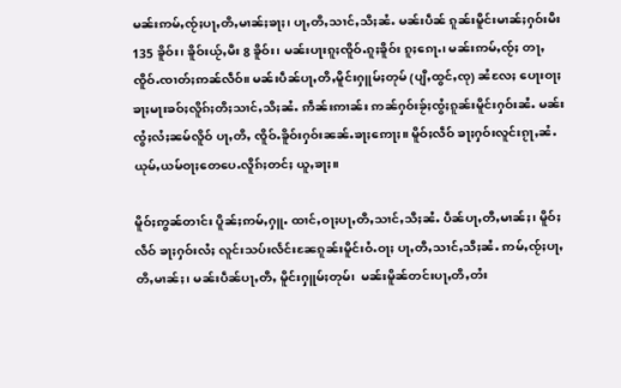မၼ်းဢမ်ႇၸႂ်ႈပႃႇတီႇမၢၼ်ႈၶႃႈ၊ ပႃႇတီႇသၢင်ႇသီႈၼႆႉ မၼ်းပဵၼ် ၵူၼ်းမိူင်းမၢၼ်ႈႁဝ်းမီး 135 ၶိူဝ်း၊ ၶိူဝ်းယႂ်ႇမီး 8 ၶိူဝ်း၊ မၼ်းပႃးၵူႈၸိူဝ်ႉၵူႈၶိူဝ်း ၵူႈၵေႃႉ၊ မၼ်းဢမ်ႇၸႂ်ႈ တႃႇၸိူဝ်ႉၸၢတ်ႈဢၼ်လဵဝ်။ မၼ်းပဵၼ်ပႃႇတီႇမိူင်းႁူမ်ႈတုမ် (ပျီႇထွင်ႇၸု) ၼႆလႄႈ ပေႃးဝႃႈ ၶႃႈမႃးၶဝ်ႈလိူၵ်ႈတီႈသၢင်ႇသီႈၼႆႉ ဢဵၼ်းဢၢၼ်း ဢၼ်ႁဝ်းၶႂ်ႈၸွႆႈၵူၼ်းမိူင်းႁဝ်းၼႆႉ မၼ်းၸွႆႈလႆႈၼမ်လိူဝ် ပႃႇတီႇ ၸိူဝ်ႉၶိူဝ်းႁဝ်းၼၼ်ႉၶႃႈဢေႃႈ။ မိူဝ်ႈလဵဝ် ၶႃႈႁဝ်းလူင်းၵႂႃႇၼႆႉ ယုမ်ႇယမ်ဝႃႈတေပေႉလိူၵ်ႈတင်ႈ ယူႇၶႃႈ။

မိူဝ်ႈဢွၼ်တၢင်း ပိူၼ်ႈဢမ်ႇႁူႉ ထၢင်ႇဝႃႈပႃႇတီႇသၢင်ႇသီႈၼႆႉ ပဵၼ်ပႃႇတီႇမၢၼ်ႈ၊ မိူဝ်ႈလဵဝ် ၶႃႈႁဝ်းလႆႈ လူင်းသပ်းလႅင်းၼႄၵူၼ်းမိူင်းဝႆႉဝႃႈ ပႃႇတီႇသၢင်ႇသီႈၼႆႉ ဢမ်ႇၸႂ်ႈပႃႇတီႇမၢၼ်ႈ၊ မၼ်းပဵၼ်ပႃႇတီႇ မိူင်းႁူမ်ႈတုမ်၊  မၼ်းမိူၼ်တင်းပႃႇတီႇတႆး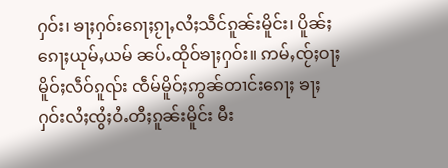ႁဝ်း၊ ၶႃႈႁဝ်းၵေႃႈၵႂႃႇလႆႈသဵင်ၵူၼ်းမိူင်း၊ ပိူၼ်ႈၵေႃႈယုမ်ႇယမ် ၼပ်ႉထိုဝ်ၶႃႈႁဝ်း။ ဢမ်ႇၸႂ်ႈဝႃႈမိူဝ်ႈလဵဝ်ၵူၺ်း ၸဵမ်မိူဝ်ႈဢွၼ်တၢင်းၵေႃႈ ၶႃႈႁဝ်းလႆႈၸွႆႈဝႆႉတီႈၵူၼ်းမိူင်း မီး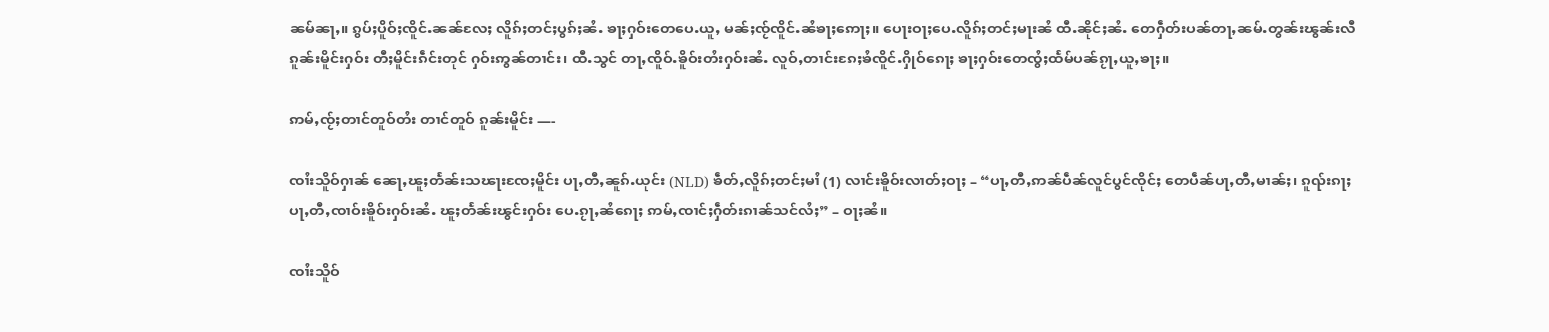ၼမ်ၼႃႇ။ ၵွပ်ႈပိူဝ်ႈၸိူင်ႉၼၼ်လႄႈ လိူၵ်ႈတင်ႈပွၵ်ႈၼႆႉ ၶႃႈႁဝ်းတေပေႉယူႇ မၼ်ႈၸႂ်ၸိူင်ႉၼႆၶႃႈဢေႃႈ။ ပေႃးဝႃႈပေႉလိူၵ်ႈတင်ႈမႃးၼႆ ထီႉၼိုင်ႈၼႆႉ တေႁဵတ်းပၼ်တႃႇၼမ်ႉတွၼ်းၽွၼ်းလီ ၵူၼ်းမိူင်းႁဝ်း တီႈမိူင်းၵဵင်းတုင် ႁဝ်းဢွၼ်တၢင်း၊ ထီႉသွင် တႃႇၸိူဝ်ႉၶိူဝ်းတႆးႁဝ်းၼႆႉ လူဝ်ႇတၢင်းၵႄႈၶႆၸိူင်ႉႁိုဝ်ၵေႃႈ ၶႃႈႁဝ်းတေၸွႆႈထႅမ်ပၼ်ၵႂႃႇယူႇၶႃႈ။

ဢမ်ႇၸႂ်ႈတၢင်တူဝ်တႆး တၢင်တူဝ် ၵူၼ်းမိူင်း —-

ၸၢႆးသိူဝ်ႁၢၼ် ၼေႃႇၽူႈတႅၼ်းသၽႃးၸႄႈမိူင်း ပႃႇတီႇၼူၵ်ႉယုင်း (NLD) ၶဵတ်ႇလိူၵ်ႈတင်ႈမၢႆ (1) လၢင်းၶိူဝ်းလၢတ်ႈဝႃႈ – “ပႃႇတီႇဢၼ်ပဵၼ်လူင်ပွင်ၸိုင်ႈ တေပဵၼ်ပႃႇတီႇမၢၼ်ႈ၊ ၵူၺ်းၵႃႈ ပႃႇတီႇၸၢဝ်းၶိူဝ်းႁဝ်းၼႆႉ ၽူႈတႅၼ်းၽွင်းႁဝ်း ပေႉၵႂႃႇၼႆၵေႃႈ ဢမ်ႇၸၢင်ႈႁဵတ်းၵၢၼ်သင်လႆႈ” – ဝႃႈၼႆ။

ၸၢႆးသိူဝ်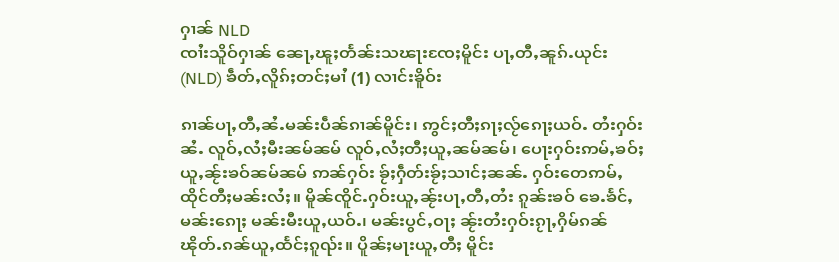ႁၢၼ် NLD
ၸၢႆးသိူဝ်ႁၢၼ် ၼေႃႇၽူႈတႅၼ်းသၽႃးၸႄႈမိူင်း ပႃႇတီႇၼူၵ်ႉယုင်း (NLD) ၶဵတ်ႇလိူၵ်ႈတင်ႈမၢႆ (1) လၢင်းၶိူဝ်း

ၵၢၼ်ပႃႇတီႇၼႆႉမၼ်းပဵၼ်ၵၢၼ်မိူင်း၊ ဢွင်ႈတီႈၵႃႈလႂ်ၵေႃႈယဝ်ႉ တႆးႁဝ်းၼႆႉ လူဝ်ႇလႆႈမီးၼမ်ၼမ် လူဝ်ႇလႆႈတီႈယူႇၼမ်ၼမ်၊ ပေႃးႁဝ်းဢမ်ႇၶဝ်ႈယူႇၼႂ်းၶဝ်ၼမ်ၼမ် ဢၼ်ႁဝ်း ၶႂ်ႈႁဵတ်းၶႂ်ႈသၢင်ႈၼၼ်ႉ ႁဝ်းတေဢမ်ႇထိုင်တီႈမၼ်းလႆႈ။ မိူၼ်ၸိူင်ႉႁဝ်းယူႇၼႂ်းပႃႇတီႇတႆး ၵူၼ်းၶဝ် ၶေႉၶႅင်ႇမၼ်းၵေႃႈ မၼ်းမီးယူႇယဝ်ႉ၊ မၼ်းပွင်ႇဝႃႈ ၼႂ်းတႆးႁဝ်းၵႂႃႇႁိမ်ၵၼ် ၽိုတ်ႉၵၼ်ယူႇထႅင်ႈၵူၺ်း။ ပိူၼ်ႈမႃးယူႇတီႈ မိူင်း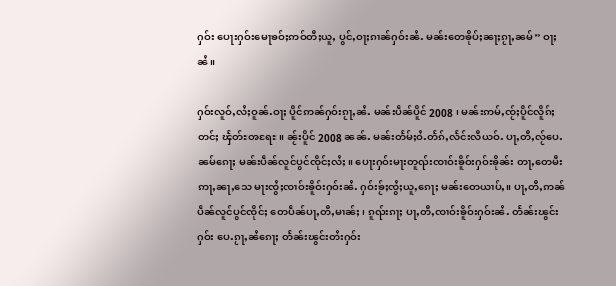ႁဝ်း ပေႃးႁဝ်းမေႃၶဝ်ႈဢဝ်တီႈယူႇ ပွင်ႇဝႃႈၵၢၼ်ႁဝ်းၼႆႉ မၼ်းတေၶိုပ်ႈၼႃႈၵႂႃႇၼမ်” ဝႃႈၼႆ။

ႁဝ်းလူဝ်ႇလႆႈဝူၼ်ႉဝႃႈ ပိူင်ဢၼ်ႁဝ်းၵႂႃႇၼႆႉ မၼ်းပဵၼ်ပိူင် 2008 ၊ မၼ်းဢမ်ႇၸႂ်ႈပိူင်လိူၵ်ႈတင်ႈ ၾႅတ်ႊၻရႄႊ။ ၼႂ်းပိူင် 2008 ၼၼ်ႉ မၼ်းတႅမ်ႈဝႆႉတႅၵ်ႇလႅင်းလီယဝ်ႉ ပႃႇတီႇလႂ်ပေႉၼမ်ၵေႃႈ မၼ်းပဵၼ်လူင်ပွင်ၸိုင်ႈလႆႈ။ ပေႃးႁဝ်းမႃးတူၺ်းၸၢဝ်းၶိူဝ်းႁဝ်းၶိုၼ်း တႃႇတေမီးဢႃႇၼႃႇသေ မႃးၸွႆႈၸၢဝ်းၶိူဝ်းႁဝ်းၼႆႉ ႁဝ်းၶႂ်ႈၸွႆႈယူႇၵေႃႈ မၼ်းတေယၢပ်ႇ။ ပႃႇတီႇဢၼ်ပဵၼ်လူင်ပွင်ၸိုင်ႈ တေပဵၼ်ပႃႇတီႇမၢၼ်ႈ၊ ၵူၺ်းၵႃႈ ပႃႇတီႇၸၢဝ်းၶိူဝ်းႁဝ်းၼႆႉ တႅၼ်းၽွင်းႁဝ်း ပေႉၵႂႃႇၼႆၵေႃႈ တႅၼ်းၽွင်းတႆးႁဝ်း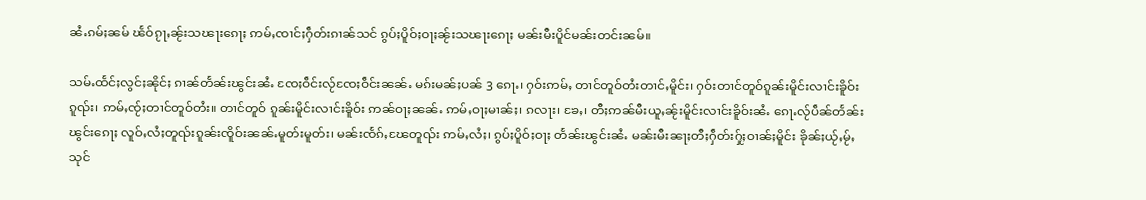ၼႆႉၵမ်ႈၼမ် ၽႅဝ်ၵႂႃႇၼႂ်းသၽႃးၵေႃႈ ဢမ်ႇၸၢင်ႈႁဵတ်းၵၢၼ်သင် ၵွပ်ႈပိူဝ်ႈဝႃႈၼႂ်းသၽႃးၵေႃႈ မၼ်းမီးပိူင်မၼ်းတင်းၼမ်။

သမ်ႉထႅင်ႈလွင်ႈၼိုင်ႈ ၵၢၼ်တႅၼ်းၽွင်းၼႆႉ ၸႄႈဝဵင်းလႂ်ၸႄႈဝဵင်းၼၼ်ႉ မၵ်းမၼ်ႈပၼ် 3 ၵေႃႉ၊ ႁဝ်းဢမ်ႇ တၢင်တူဝ်တႆးတၢင်ႇမိူင်း၊ ႁဝ်းတၢင်တူဝ်ၵူၼ်းမိူင်းလၢင်းၶိူဝ်းၵူၺ်း၊ ဢမ်ႇၸႂ်ႈတၢင်တူဝ်တႆး။ တၢင်တူဝ် ၵူၼ်းမိူင်းလၢင်းၶိူဝ်း ဢၼ်ဝႃႈၼၼ်ႉ ဢမ်ႇဝႃႈမၢၼ်ႈ၊ ၵလႃး၊ ၶႄႇ၊ တီႈဢၼ်မီးယူႇၼႂ်းမိူင်းလၢင်းၶိူဝ်းၼႆႉ ၵေႃႉလႂ်ပဵၼ်တႅၼ်းၽွင်းၵေႃႈ လူဝ်ႇလႆႈတူၺ်းၵူၼ်းၸိူဝ်းၼၼ်ႉမူတ်းမူတ်း၊ မၼ်းၸႅၵ်ႇၽႄတူၺ်း ဢမ်ႇလႆႈ၊ ၵွပ်ႈပိူဝ်ႈဝႃႈ တႅၼ်းၽွင်းၼႆႉ မၼ်းမီးၼႃႈတီႈႁဵတ်းႁႂ်ႈဝၢၼ်ႈမိူင်း ၶိုၼ်ႈယႂ်ႇမႂ်ႇသုင်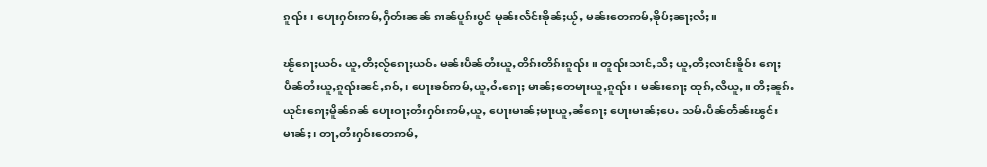ၵူၺ်း၊ ပေႃးႁဝ်းဢမ်ႇႁဵတ်းၼၼ် ၵၢၼ်ပူၵ်းပွင် မုၼ်းလႅင်းၶိုၼ်ႈယႂ်ႇ မၼ်းတေဢမ်ႇၶိုပ်ႈၼႃႈလႆႈ။

ၽႂ်ၵေႃႈယဝ်ႉ ယူႇတီႈလႂ်ၵေႃႈယဝ်ႉ မၼ်းပဵၼ်တႆးယူႇတိၵ်းတိၵ်းၵူၺ်း။ တူၺ်းသၢင်ႇသီႈ ယူႇတီႈလၢင်းၶိူဝ်း ၵေႃႈ ပဵၼ်တႆးယူႇၵူၺ်းၼင်ႇၵဝ်ႇ၊ ပေႃးၶဝ်ဢမ်ႇယူႇဝႆႉၵေႃႈ မၢၼ်ႈတေမႃးယူႇၵူၺ်း၊ မၼ်းၵေႃႈ ထုၵ်ႇလီယူႇ။ တီႈၼူၵ်ႉယုင်းၵေႃႈမိူၼ်ၵၼ် ပေႃးဝႃႈတႆးႁဝ်းဢမ်ႇယူႇ ပေႃးမၢၼ်ႈမႃးယူႇၼႆၵေႃႈ ပေႃးမၢၼ်ႈပေႉ သမ်ႉပဵၼ်တႅၼ်းၽွင်းမၢၼ်ႈ၊ တႃႇတႆးႁဝ်းတေဢမ်ႇ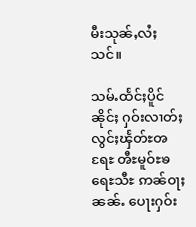မီးသုၼ်ႇလႆႈသင်။

သမ်ႉထႅင်ႈပိူင်ၼိုင်ႈ ႁဝ်းလၢတ်ႈလွင်ႈၾႅတ်ႊၻရႄႊ ၻီႊမူဝ်ႊၶရေႊသီႊ ဢၼ်ဝႃႈၼၼ်ႉ ပေႃးႁဝ်း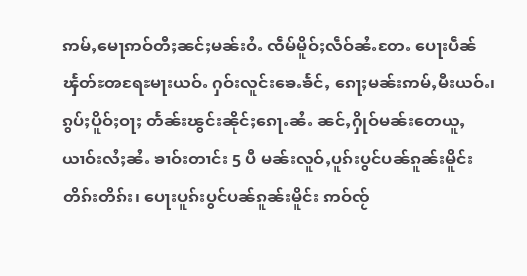ဢမ်ႇမေႃဢဝ်တီႈၼင်ႈမၼ်းဝႆႉ ၸဵမ်မိူဝ်ႈလဵဝ်ၼႆႉတႄႉ ပေႃးပဵၼ်ၾႅတ်ႊၻရႄႊမႃးယဝ်ႉ ႁဝ်းလူင်းၶေႉၶႅင်ႇ ၵေႃႈမၼ်းဢမ်ႇမီးယဝ်ႉ၊ ၵွပ်ႈပိူဝ်ႈဝႃႈ တႅၼ်းၽွင်းၼိုင်ႈၵေႃႉၼႆႉ ၼင်ႇႁိုဝ်မၼ်းတေယူႇယၢဝ်းလႆႈၼႆႉ ၶၢဝ်းတၢင်း 5 ပီ မၼ်းလူဝ်ႇပူၵ်းပွင်ပၼ်ၵူၼ်းမိူင်းတိၵ်းတိၵ်း၊ ပေႃးပူၵ်းပွင်ပၼ်ၵူၼ်းမိူင်း ဢဝ်ၸႂ်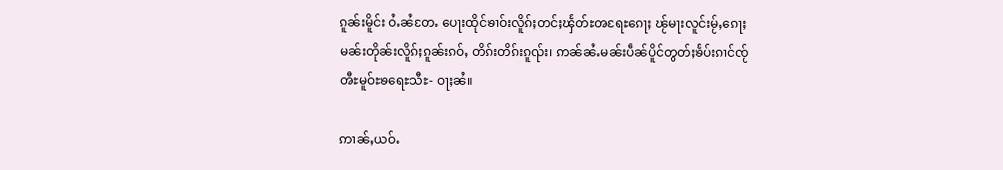ၵူၼ်းမိူင်း ဝႆႉၼႆတႄႉ ပေႃးထိုင်ၶၢဝ်းလိူၵ်ႈတင်ႈၾႅတ်ႊၻရႄႊၵေႃႈ ၽႂ်မႃးလူင်းမႂ်ႇၵေႃႈ မၼ်းတိုၼ်းလိူၵ်ႈၵူၼ်းၵဝ်ႇ တိၵ်းတိၵ်းၵူၺ်း၊ ဢၼ်ၼႆႉမၼ်းပဵၼ်ပိူင်တွတ်ႈၶႅပ်းၵၢင်ၸႂ် ၻီႊမူဝ်ႊၶရေႊသီႊ- ဝႃႈၼႆ။

ဢၢၼ်ႇယဝ်ႉ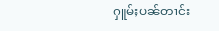ႁူမ်ႈပၼ်တၢင်း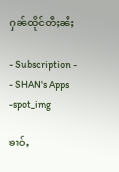ႁၼ်ထိုင်တီႈၼႆႈ

- Subscription -
- SHAN's Apps -spot_img

ၶၢဝ်ႇ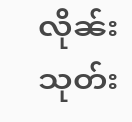လိုၼ်းသုတ်း